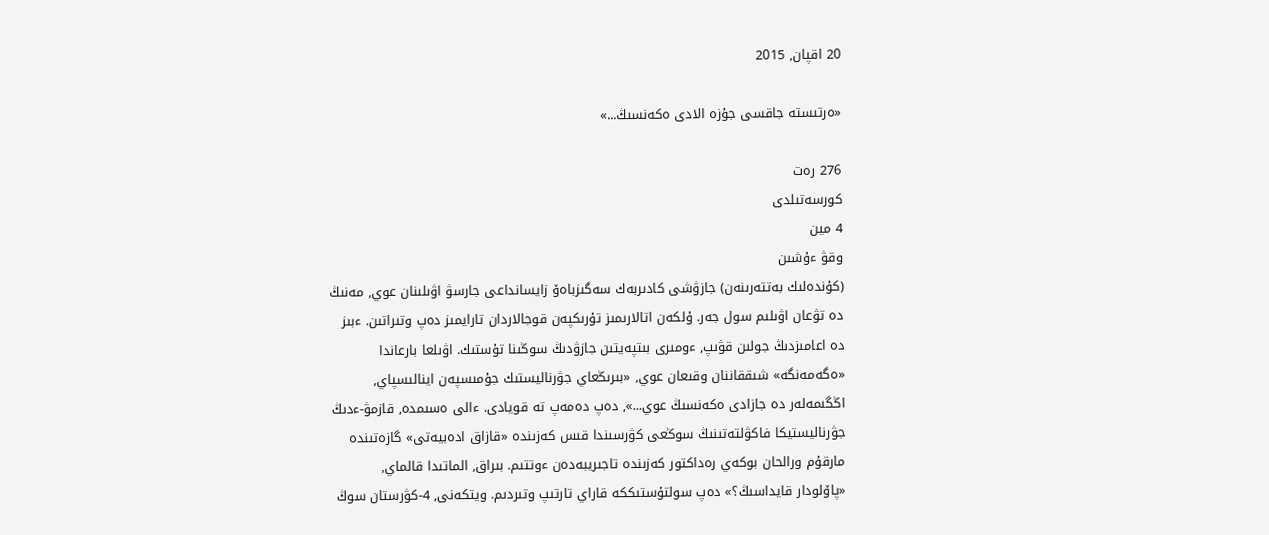20 اقپان, 2015

«ەرتىستە جاقسى جۇزە الادى ەكەنسىڭ...»

276 رەت
كورسەتىلدى
4 مين
وقۋ ءۇشىن
(كۇندەلىك بەتتەرىنەن) جازۋشى كادىربەك سەگىزباەۆ زايسانداعى جارسۋ اۋىلىنان عوي, مەنىڭ دە تۋعان اۋىلىم سول جەر. ۇلكەن اتالارىمىز تۇرىكپەن قوجالاردان تارايمىز دەپ وتىراتىن. ءبىز دە اعامىزدىڭ جولىن قۋىپ, ءومىرى بىتپەيتىن جازۋدىڭ سوڭىنا تۇستىك. اۋىلعا بارعاندا «ەگەمەنگە» شىققاننان وقىعان عوي, «بىرىڭعاي جۋرناليستىك جۇمىسپەن اينالىسپاي, اڭگىمەلەر دە جازادى ەكەنسىڭ عوي...», دەپ دەمەپ تە قويادى. ءالى ەسىمدە, قازمۋ-ءدىڭ جۋرناليستيكا فاكۋلتەتىنىڭ سوڭعى كۋرسىندا قىس كەزىندە «قازاق ادەبيەتى» گازەتىندە  مارقۇم ورالحان بوكەي رەداكتور كەزىندە تاجىريبەدەن ءوتتىم. بىراق, الماتىدا قالماي, «پاۆلودار قايداسىڭ؟» دەپ سولتۇستىككە قاراي تارتىپ وتىردىم. ويتكەنى, 4-كۋرستان سوڭ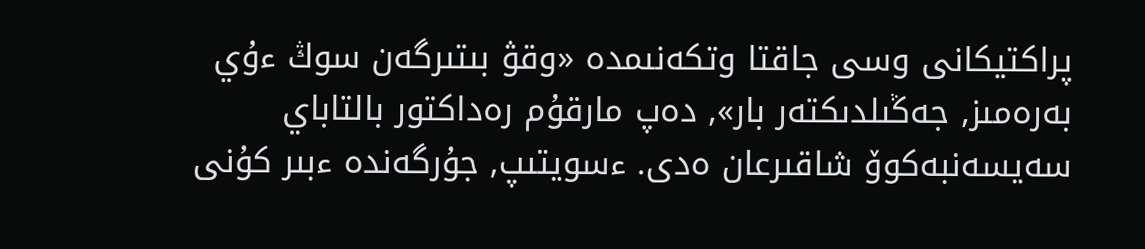پراكتيكانى وسى جاقتا وتكەنىمدە «وقۋ بىتىرگەن سوڭ ءۇي بەرەمىز, جەڭىلدىكتەر بار», دەپ مارقۇم رەداكتور بالتاباي سەيسەنبەكوۆ شاقىرعان ەدى. ءسويتىپ, جۇرگەندە ءبىر كۇنى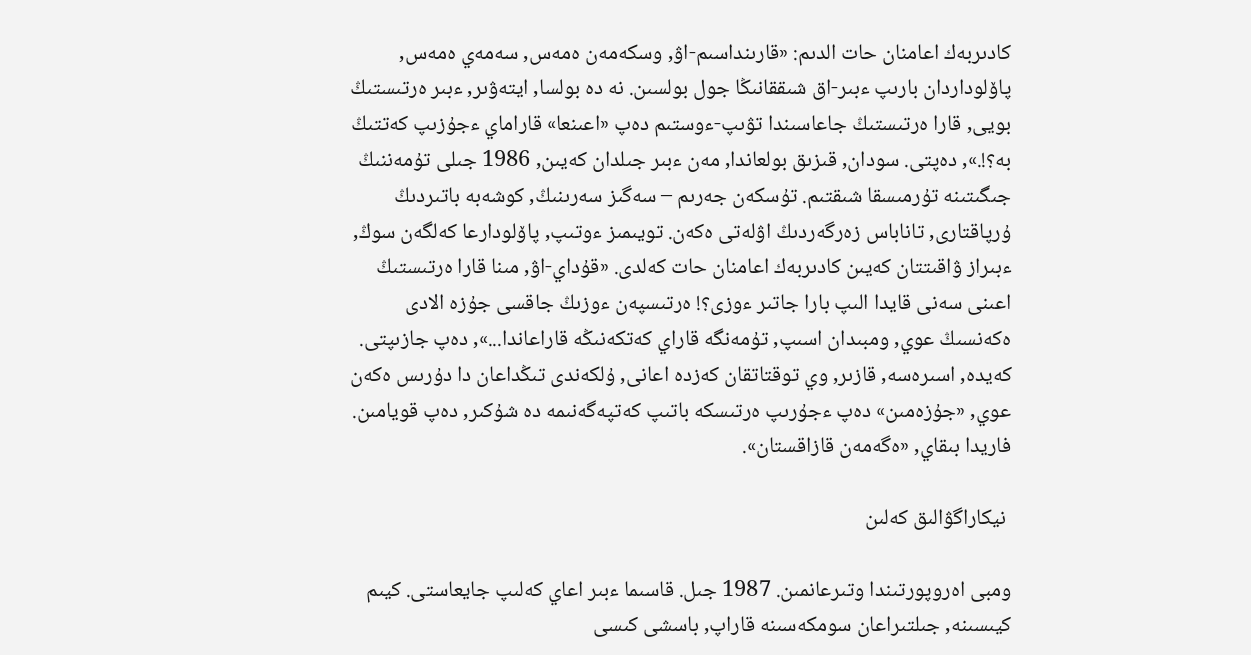كادىربەك اعامنان حات الدىم: «قارىنداسىم-اۋ, وسكەمەن ەمەس, سەمەي ەمەس, پاۆلوداردان بارىپ ءبىر-اق شىققانىڭا جول بولسىن. نە دە بولسا, ايتەۋىر, ءبىر ەرتىستىڭ بويى, قارا ەرتىستىڭ جاعاسىندا تۋىپ-ءوستىم دەپ «اعىنعا» قاراماي ءجۇزىپ كەتتىڭ بە؟!.», دەپتى. سودان, قىزىق بولعاندا, مەن ءبىر جىلدان كەيىن, 1986 جىلى تۇمەننىڭ جىگىتىنە تۇرمىسقا شىقتىم. تۇسكەن جەرىم – سەگىز سەرىنىڭ, كوشەبە باتىردىڭ ۇرپاقتارى, تاناباس زەرگەردىڭ اۋلەتى ەكەن. تويىمىز ءوتىپ, پاۆلودارعا كەلگەن سوڭ, ءبىراز ۋاقىتتان كەيىن كادىربەك اعامنان حات كەلدى. «قۇداي-اۋ, مىنا قارا ەرتىستىڭ اعىنى سەنى قايدا الىپ بارا جاتىر ءوزى؟! ەرتىسپەن ءوزىڭ جاقسى جۇزە الادى ەكەنسىڭ عوي, ومبىدان اسىپ, تۇمەنگە قاراي كەتكەنىڭە قاراعاندا...», دەپ جازىپتى. كەيدە, اسىرەسە, قازىر, وي توقتاتقان كەزدە اعانى, ۇلكەندى تىڭداعان دا دۇرىس ەكەن عوي, «جۇزەمىن» دەپ ءجۇرىپ ەرتىسكە باتىپ كەتپەگەنىمە دە شۇكىر, دەپ قويامىن. فاريدا بىقاي, «ەگەمەن قازاقستان».

 نيكاراگۋالىق كەلىن

ومبى اەروپورتىندا وتىرعانمىن. 1987 جىل. قاسىما ءبىر اعاي كەلىپ جايعاستى. كيىم كيىسىنە, جىلتىراعان سومكەسىنە قاراپ, باسشى كىسى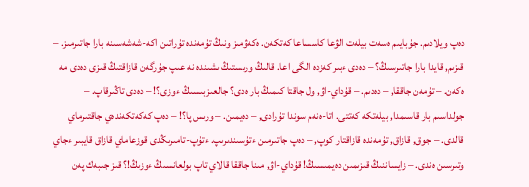دەپ ويلادىم. جۇبايىم ەسەت بيلەت الۋعا كاسساعا كەتكەن. ەكەۋمىز ونىڭ تۇمەندە تۇراتىن اكە-شەشەسىنە بارا جاتىرمىز. – قىزىم, قايدا بارا جاتىرسىڭ؟ – دەدى ءبىر كەزدە الگى اعا. قالىڭ ورىستىڭ ىشىندە نە عىپ جۇرگەن قازاقتىڭ قىزى دەدى مە ەكەن. – تۇمەن جاققا, – دەدىم. – قۇداي-اۋ, ول جاقتا كىمىڭ بار ەدى؟ جالعىزبىسىڭ ءوزى؟! – دەدى تاڭىرقاپ. – جولداسىم بار قاسىمدا, بيلەتكە كەتتى. اتا-ەنەم سوندا تۇرادى, – دەيمىن. – ورىس پا؟! – دەپ كەكەتكەندەي جاقتىرماي قالدى. – جوق, قازاق, تۇمەندە قازاقتار كوپ, – دەپ جاتىرمىن ءتۇسىندىرىپ. ءتۇپ-تامىرىڭدى قوزعاماي قازاق قايبىر ءجاي وتىرسىن ەندى. – زايساننىڭ قىزىمىن دەيمىسىڭ! قۇداي-اۋ, مىنا جاققا قالاي تاپ بولعانسىڭ ءوزىڭ!؟ قىز جىبەك پەن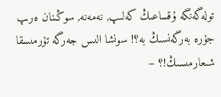تولەگەنگە ۇقساعىڭ كەلىپ, نەمەنە, سوڭىنان ەرىپ جۇرە بەرگەنسىڭ بە؟! سونشا الىس جەرگە تۇرمىسقا شىعارمىسىڭ!؟ –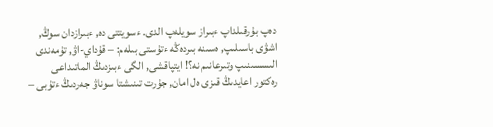دەپ بۇرقىلداپ ءبىراز سويلەپ الدى. ءسويتتى دە, ءبىرازدان سوڭ, اشۋى باسىلىپ, ەسىنە بىردەڭە ءتۇستى بىلەم: – قۇداي-اۋ, تۇمەندى الىسسىنىپ وتىرعانىم نە؟! ايتپاقشى, الگى ءبىزدىڭ الماتىداعى رەكتور اعايدىڭ قىزى ەل امان, جۇرت تىنىشتا سوناۋ جەردىڭ ءتۇبى –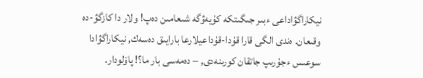نيكاراگۋاداعى ءبىر جىگىتكە كۇيەۋگە شىعامىن دەپ! ولار دا كازگۋ-دە وقىعان. ەندى الگى قارا قۇدا-قۇداعيلارعا بارايىق دەسەك, نيكاراگۋادا سوعىس ءجۇرىپ جاتقان كورىنەدى, – دەمەسى بار ما؟! پاۆلودار.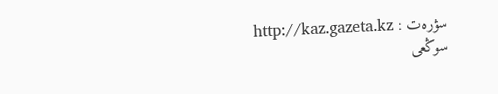سۋرەت : http://kaz.gazeta.kz
سوڭعى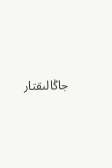جاڭالىقتار